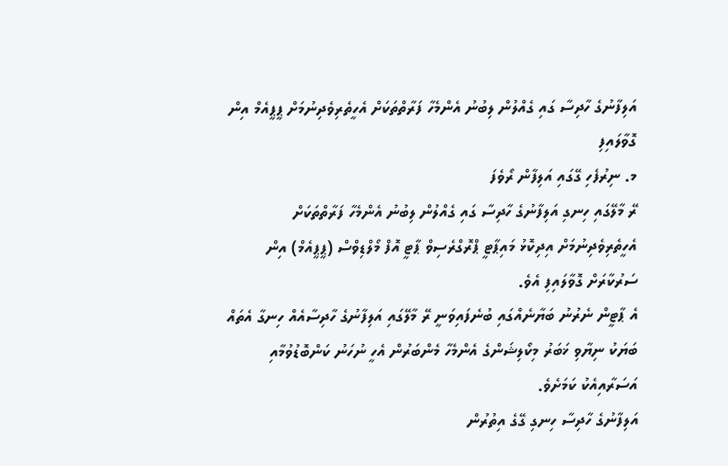އަލިފާނުގެ ހާދިސާ ގައި ގެއްލުން ލިބުނު އެންމެހާ ފަރާތްތަކަށް އެހީތެރިވެދިނުމަށް ޕީޕީއެމް އިން ގޮވާލައިފި
މ. ނިރުފެހި ގޭގައި އަލިފާން ރޯވެފަ
ރޭ މާލޭގައި ހިނގި އަލިފާނުގެ ހާދިސާ ގައި ގެއްލުން ލިބުނު އެންމެހާ ފަރާތްތަކަށް އެހީތެރިވެދިނުމަށް އިދިކޮޅު މައިޕާޓީ ޕްރޮގްރެސިވް ޕާޓީ އޮފް މޯލްޑިވްސް (ޕީޕީއެމް) އިން ސަރުކާރަށް ގޮވާލައިފި އެވެ.
އެ ޕާޓީން ނެރުނު ބަޔާނެއްގައި ބުނެފައިވަނީ ރޭ މާލޭގައި އަލިފާނުގެ ހާދިސާއެއް ހިނގާ އެތައް ބަޔަކު ނިޔާވި ޚަބަރު މިކޯލިޝަންގެ އެންމެހާ މެންބަރުން އެހީ ނުހަނު ކަންބޮޑުވުމާއި އަސަރާއިއެކު ކަމަށެވެ.
އަލިފާނުގެ ހާދިސާ ހިނގި ގޭގެ އިތުރުން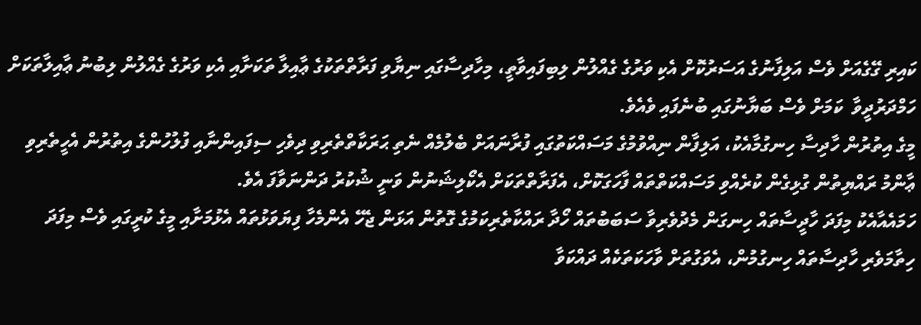ކައިރި ގޭގެއަށް ވެސް އަލިފާނުގެ އަސަރުކޮށް އެކި ވަރުގެ ގެއްލުން ލިބިފައިވާތީ، މިހާދިސާގައި ނިޔާވި ފަރާތްތަކުގެ ޢާއިލާ ތަކަށާއި އެކި ވަރުގެ ގެއްލުން ލިބުނު ޢާއިލާތަކަށް ހަމްދަރުދީވާ  ކަމަށް ވެސް ބަޔާނުގައި ބުނެފައި ވެއެވެ.
މީގެ އިތުރުން ހާދިސާ ހިނގުމާއެކު، އަލިފާން ނިއްވުމުގެ މަސައްކަތުގައި ފުރާނައަށް ބެލުމެއް ނެތި ޙަރަކާތްތެރިވި ދިވެހި ސިފައިންނާއި ފުލުހުންގެ އިތުރުން އެހީތެރިވި ޢާންމު ރައްޔިތުން ގުޅިގެން ކުރެއްވި މަސައްކަތްތައް ފާހަގަކޮށް، އެފަރާތްތަކަށް އެކޯލިޝަނުން ވަނީ ޝުކުރު ދަންނަވާފަ އެވެ.
ހަމައެއާއެކު މިފަދަ ހާދީސާތައް ހިނގަން މެދުވެރިވާ ސަބަބުތައް ހޯދާ ރައްކާތެރިކަމުގެ ގޮތުން އަޅަން ޖެހޭ އެންމެހާ ފިޔަވަޅުތައް އެޅުމަށާއި މީގެ ކުރީގައި ވެސް މިފަދަ ހިތާމަވެރި ހާދިސާތައް ހިނގުމުން، އެވަގުތަށް ވާހަކަތަކެއް ދައްކަވާ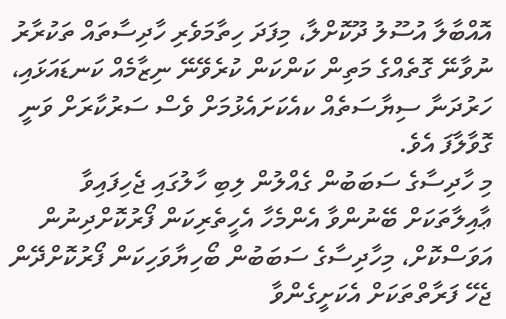އޮއްބާލާ އުސޫލު ދޫކޮށްލާ، މިފަދަ ހިތާމަވެރި ހާދިސާތައް ތަކުރާރު ނުވާނޭ ގޮތެއްގެ މަތިން ކަންކަން ކުރެވޭނޭ ނިޒާމެއް ކަނޑައަޅައި، ހަރުދަނާ ސިޔާސަތެއް ކއެކަށައެޅުމަށް ވެސް ސަރުކާރަށް ވަނީ ގޮވާލާފަ އެވެ.
މި ހާދިސާގެ ސަބަބުން ގެއްލުން ލިބި ހާލުގައި ޖެހިފައިވާ ޢާއިލާތަކަށް ބޭނުންވާ އެންމެހާ އެހީތެރިކަން ފޯރުކޮށްދިނުން އަވަސްކޮށް، މިހާދިސާގެ ސަބަބުން ބޯހިޔާވަހިކަން ފޯރުކޮށްދޭން ޖެހޭ ފަރާތްތަކަށް އެކަށީގެންވާ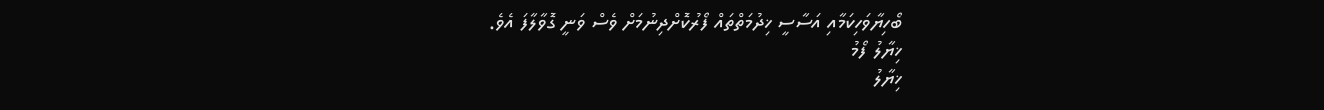ބޯހިޔާވަހިކަމާއި އަސާސީ ޚިދުމަތްތައް ފޯރުކޮށްދިނުމަށް ވެސް ވަނީ ގޮވާލާފަ އެވެ.
ޚިޔާލު ފޯމު
ޚިޔާލު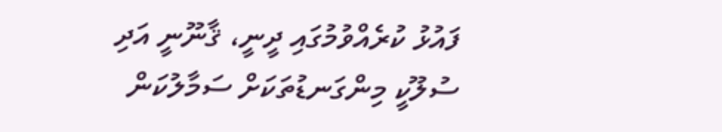ފައުޅު ކުރެއްވުމުގައި ދީނީ، ޤާނޫނީ އަދި ސުލޫކީ މިންގަނޑުތަކަށް ސަމާލުކަން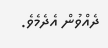ދެއްވުން އެދެމެވެ.